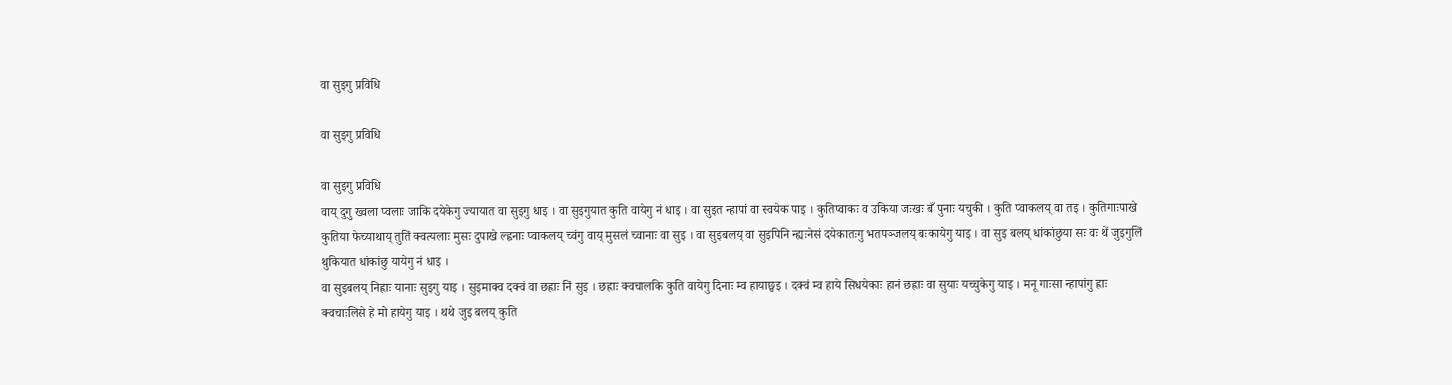वा सुइगु प्रविधि

वा सुइगु प्रविधि

वा सुइगु प्रविधि
वाय् दुगु ख्वला प्वलाः जाकि दयेकेगु ज्यायात वा सुइगु धाइ । वा सुइगुयात कुति वायेगु नं धाइ । वा सुइत न्हापां वा स्वयेक पाइ । कुतिप्वाकः व उकिया जःखः बँ पुनाः यचुकी । कुति प्वाकलय् वा तइ । कुतिगाःपाखे कुतिया फेच्याथाय् तुतिं क्वत्यलाः मुसः दुपाखे ल्ह्वनाः प्वाकलय् च्वंगु वाय् मुसलं च्वानाः वा सुइ । वा सुइबलय् वा सुइपिनि न्ह्यःनेसं दयेकातःगु भतपञ्जलय् बःकायेगु याइ । वा सुइ बलय् धांकांछुया सः वः थें जुइगुलिं थुकियात धांकांछु यायेगु नं धाइ ।
वा सुइबलय् निह्राः यानाः सुइगु याइ । सुइमाक्व दक्वं वा छह्राः निं सुइ । छह्राः क्वचालकि कुति वायेगु दिनाः म्व हायाछ्वइ । दक्वं म्व हाये सिधयेकाः हानं छह्राः वा सुयाः यच्चुकेगु याइ । मनू गाःसा न्हापांगु ह्राः क्वचाःलिसे हे मो हायेगु याइ । थथे जुइ बलय् कुति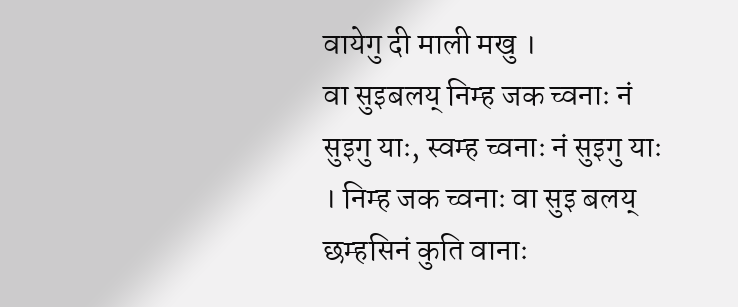वायेगु दी माली मखु ।
वा सुइबलय् निम्ह जक च्वनाः नं सुइगु याः, स्वम्ह च्वनाः नं सुइगु याः । निम्ह जक च्वनाः वा सुइ बलय् छम्हसिनं कुति वानाः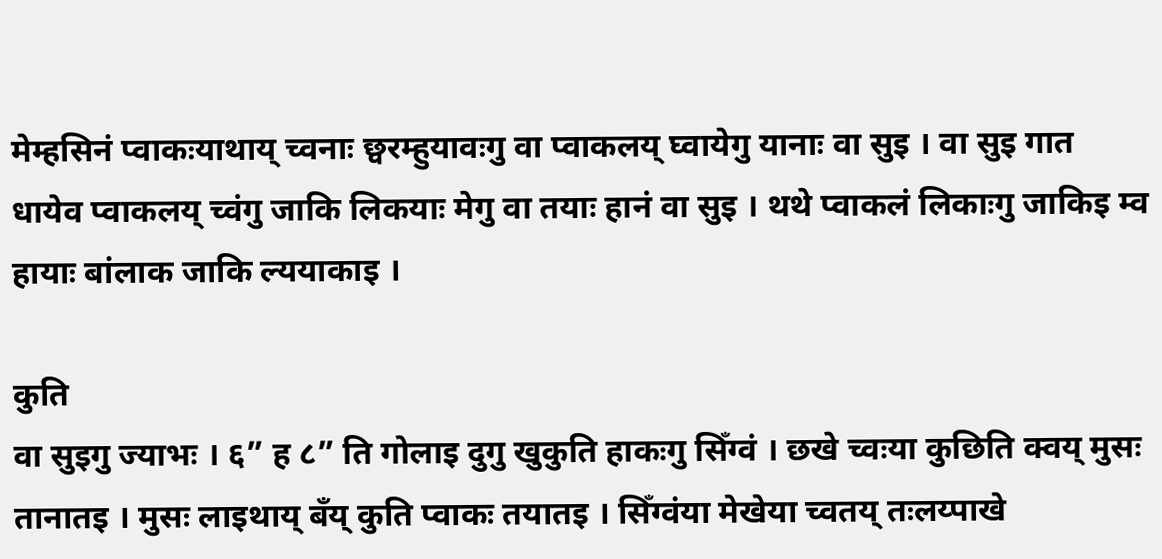मेम्हसिनं प्वाकःयाथाय् च्वनाः छ्वरम्हुयावःगु वा प्वाकलय् घ्वायेगु यानाः वा सुइ । वा सुइ गात धायेव प्वाकलय् च्वंगु जाकि लिकयाः मेगु वा तयाः हानं वा सुइ । थथे प्वाकलं लिकाःगु जाकिइ म्व हायाः बांलाक जाकि ल्ययाकाइ ।

कुति
वा सुइगु ज्याभः । ६” ह ८” ति गोलाइ दुगु खुकुति हाकःगु सिँग्वं । छखे च्वःया कुछिति क्वय् मुसः तानातइ । मुसः लाइथाय् बँय् कुति प्वाकः तयातइ । सिँग्वंया मेखेया च्वतय् तःलय्पाखे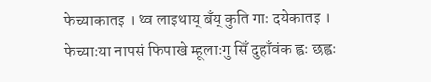फेच्याकातइ । थ्व लाइथाय् बँय् कुति गाः दयेकातइ । फेच्याःया नापसं फिपाखे म्हूलाःगु सिँ दुहाँवंक ह्वः छह्वः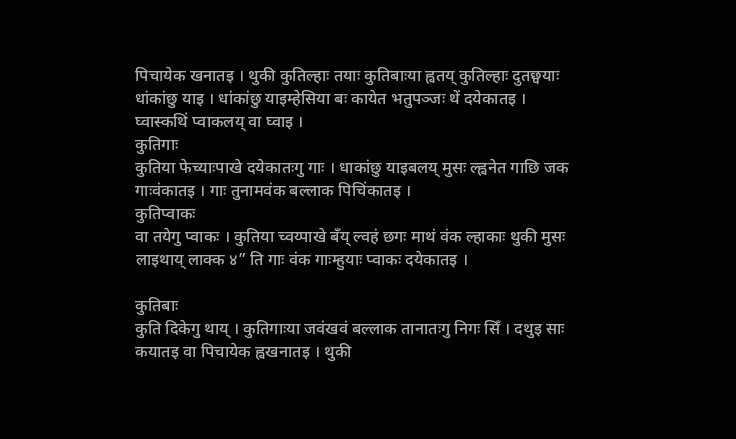पिचायेक खनातइ । थुकी कुतिल्हाः तयाः कुतिबाःया ह्वतय् कुतिल्हाः दुतछ्वयाः धांकांछु याइ । धांकांछु याइम्हेसिया बः कायेत भतुपञ्जः थें दयेकातइ । घ्वास्कथिं प्वाकलय् वा घ्वाइ ।
कुतिगाः
कुतिया फेच्याःपाखे दयेकातःगु गाः । धाकांछु याइबलय् मुसः ल्ह्वनेत गाछि जक गाःवंकातइ । गाः तुनामवंक बल्लाक पिचिंकातइ ।
कुतिप्वाकः
वा तयेगु प्वाकः । कुतिया च्वय्पाखे बँय् ल्वहं छगः माथं वंक ल्हाकाः थुकी मुसः लाइथाय् लाक्क ४” ति गाः वंक गाःम्हुयाः प्वाकः दयेकातइ ।

कुतिबाः
कुति दिकेगु थाय् । कुतिगाःया जवंखवं बल्लाक तानातःगु निगः सिँ । दथुइ साः कयातइ वा पिचायेक ह्वखनातइ । थुकी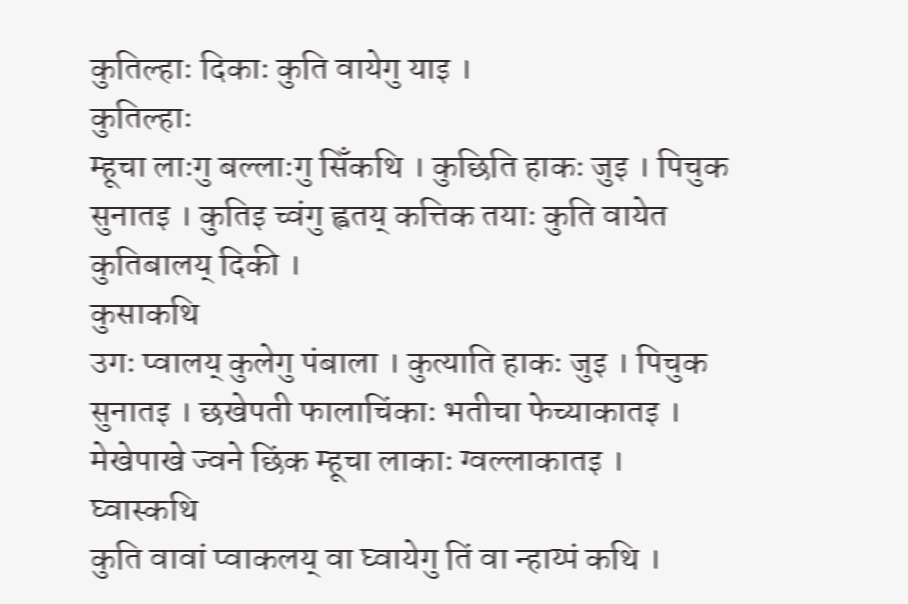कुतिल्हाः दिकाः कुति वायेगु याइ ।
कुतिल्हाः
म्हूचा लाःगु बल्लाःगु सिँकथि । कुछिति हाकः जुइ । पिचुक सुनातइ । कुतिइ च्वंगु ह्वतय् कत्तिक तयाः कुति वायेत कुतिबालय् दिकी ।
कुसाकथि
उगः प्वालय् कुलेगु पंबाला । कुत्याति हाकः जुइ । पिचुक सुनातइ । छखेपती फालाचिंकाः भतीचा फेच्याकातइ । मेखेपाखे ज्वने छिंक म्हूचा लाकाः ग्वल्लाकातइ ।
घ्वास्कथि
कुति वावां प्वाकलय् वा घ्वायेगु तिं वा न्हाय्पं कथि ।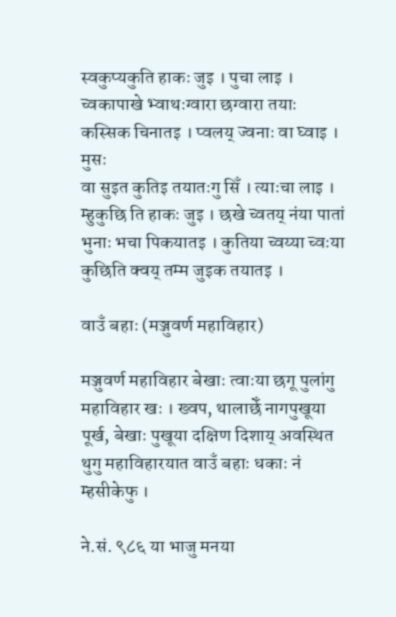स्वकुप्यकुति हाकः जुइ । पुचा लाइ । च्वकापाखे भ्वाथःग्वारा छग्वारा तयाः कस्सिक चिनातइ । प्वलय् ज्वनाः वा घ्वाइ ।
मुसः
वा सुइत कुतिइ तयातःगु सिँ । त्याःचा लाइ । म्हुकुछि ति हाकः जुइ । छखे च्वतय् नंया पातां भुनाः भचा पिकयातइ । कुतिया च्वय्या च्वःया कुछिति क्वय् तम्म जुइक तयातइ ।

वाउँ बहाः (मञ्जुवर्ण महाविहार)

मञ्जुवर्ण महाविहार बेखाः त्वाःया छगू पुलांगु महाविहार खः । ख्वप, थालाछेँ नागपुखूया पूर्ख, बेखाः पुखूया दक्षिण दिशाय्‌ अवस्थित थुगु महाविहारयात वाउँ बहाः धकाः नं म्हसीकेफु ।

ने.सं. ९८६ या भाजु मनया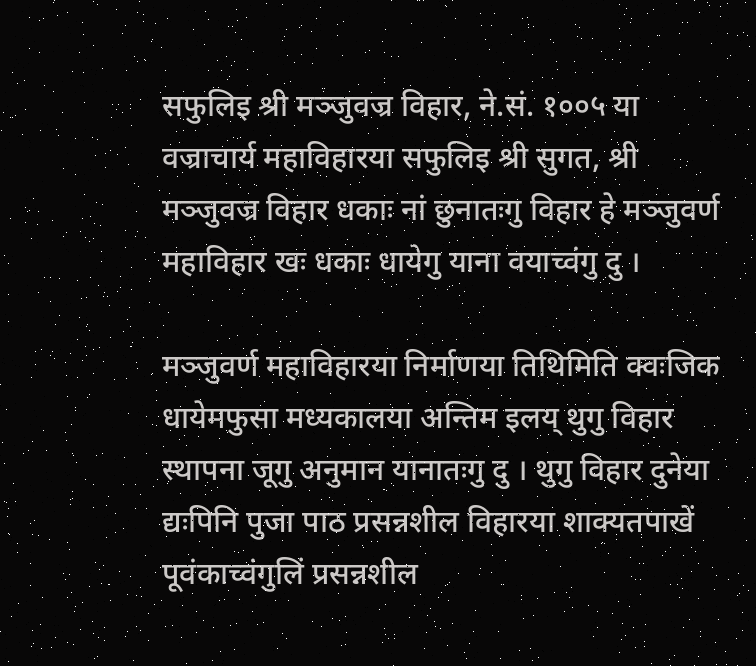सफुलिइ श्री मञ्जुवज्र विहार, ने.सं. १००५ या वज्राचार्य महाविहारया सफुलिइ श्री सुगत, श्री मञ्जुवज्र विहार धकाः नां छुनातःगु विहार हे मञ्जुवर्ण महाविहार खः धकाः धायेगु याना वयाच्वंगु दु ।

मञ्जुवर्ण महाविहारया निर्माणया तिथिमिति क्वःजिक धायेमफुसा मध्यकालया अन्तिम इलय्‌ थुगु विहार स्थापना जूगु अनुमान यानातःगु दु । थुगु विहार दुनेया द्यःपिनि पुजा पाठ प्रसन्नशील विहारया शाक्यतपाखें पूवंकाच्वंगुलिं प्रसन्नशील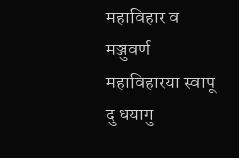महाविहार व मञ्जुवर्ण महाविहारया स्वापू दु धयागु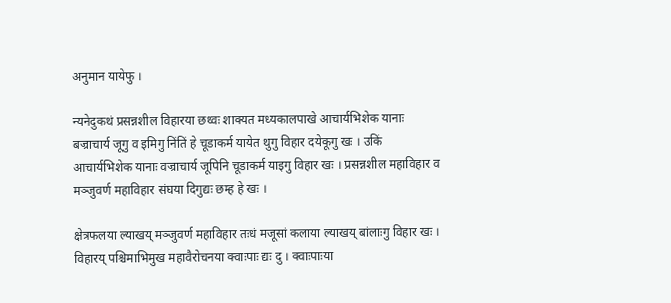अनुमान यायेफु ।

न्यनेदुकथं प्रसन्नशील विहारया छथ्वः शाक्यत मध्यकालपाखे आचार्यभिशेक यानाः बज्राचार्य जूगु व इमिगु निंतिं हे चूडाकर्म यायेत थुगु विहार दयेकूगु खः । उकिं आचार्यभिशेक यानाः वज्राचार्य जूपिनि चूडाकर्म याइगु विहार खः । प्रसन्नशील महाविहार व मञ्जुवर्ण महाविहार संघया दिगुद्यः छम्ह हे खः ।

क्षेत्रफलया ल्याखय्‌ मञ्जुवर्ण महाविहार तःधं मजूसां कलाया ल्याखय्‌ बांलाःगु विहार खः । विहारय्‌ पश्चिमाभिमुख महावैरोचनया क्वाःपाः द्यः दु । क्वाःपाःया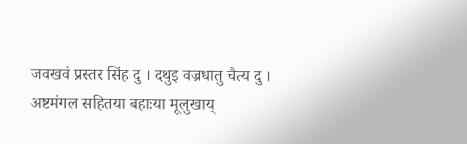जवखवं प्रस्तर सिंह दु । दथुइ वज्रधातु चैत्य दु । अष्टमंगल सहितया बहाःया मूलुखाय्‌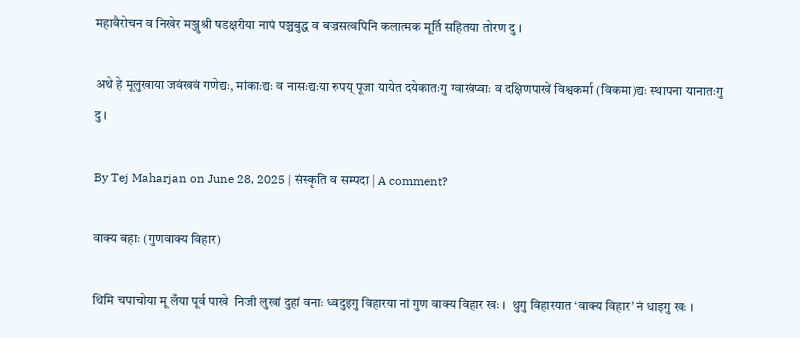महावैरोचन व निखेर मञ्जुश्री षडक्षरीया नापं पञ्चबुद्ध व बज्रसत्वपिनि कलात्मक मूर्ति सहितया तोरण दु ।

अथे हे मूलुखाया जवंखवं गणेद्यः, मांकाःद्यः व नासःद्यःया रुपय्‌ पूजा यायेत दयेकातःगु ग्वाखंप्वाः व दक्षिणपाखें विश्वकर्मा (विकमा)द्यः स्थापना यानातःगु दु ।

By Tej Maharjan on June 28, 2025 | संस्कृति व सम्पदा | A comment?

वाक्य बहाः (गुणवाक्य विहार)

थिमि चपाचोया मू लँया पूर्व पाखे  निजी लुखां दुहां वनाः ध्वदुइगु विहारया नां गुण वाक्य विहार खः ।  थुगु विहारयात ‘वाक्य विहार’ नं धाइगु खः ।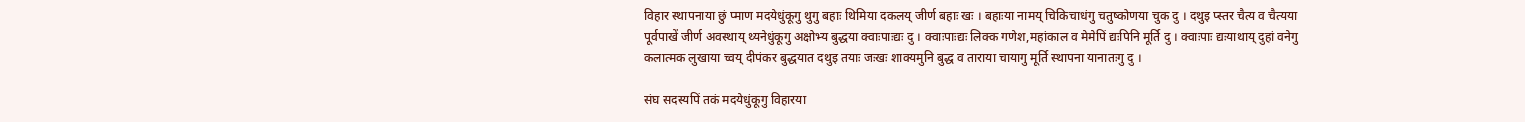विहार स्थापनाया छुं प्माण मदयेधुंकूगु थुगु बहाः थिमिया दकलय्‌ जीर्ण बहाः खः । बहाःया नामय्‌ चिकिचाधंगु चतुष्कोणया चुक दु । दथुइ प्स्तर चैत्य व चैत्यया पूर्वपाखें जीर्ण अवस्थाय्‌ थ्यनेधुंकूगु अक्षोभ्य बुद्धया क्वाःपाःद्यः दु । क्वाःपाःद्यः लिक्क गणेश,महांकाल व मेमेपिं द्यःपिनि मूर्ति दु । क्वाःपाः द्यःयाथाय्‌ दुहां वनेगु कलात्मक लुखाया च्वय्‌ दीपंकर बुद्धयात दथुइ तयाः जःखः शाक्यमुनि बुद्ध व ताराया चायागु मूर्ति स्थापना यानातःगु दु ।

संघ सदस्यपिं तकं मदयेधुंकूगु विहारया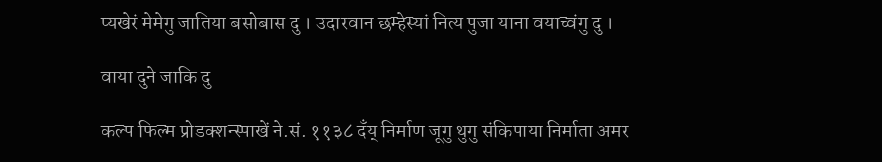प्यखेरं मेमेगु जातिया बसोबास दु । उदारवान छम्हेस्यां नित्य पुजा याना वयाच्वंगु दु ।

वाया दुने जाकि दु

कल्प फिल्म प्रोडक्शन्स्पाखें ने.सं. ११३८ दँय्‌ निर्माण जूगु थुगु संकिपाया निर्माता अमर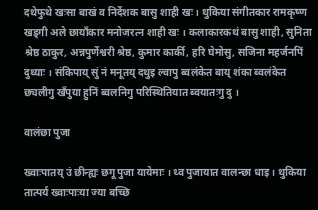दथेफुथे खःसा बाखं व निर्देशक बासु शाही खः । थुकिया संगीतकार रामकृष्ण खड्गी अले छायाँकार मनोजरत्न शाही खः । कलाकारकथं बासु शाही, सुनिता श्रेष्ठ ठाकुर, अन्नपुर्णेश्वरी श्रेष्ठ, कुमार कार्की, हरि घेमोसु, सजिना महर्जनपिं दुथ्याः । संकिपाय्‌ सुं नं मनूतय्‌ दथुइ ल्वापु ब्वलंकेत बाय्‌ शंका ब्वलंकेत छ्यलीगु खँपुया हुनिं ब्वलनिगु परिस्थितियात ब्वयातःगु दु ।

वालंछा पुजा

ख्वाःपातय् उं छीन्ह्यः छगू पुजा यायेमाः । थ्व पुजायात वालन्छा धाइ । थुकिया तात्पर्य ख्वाःपाःया ज्या बच्छि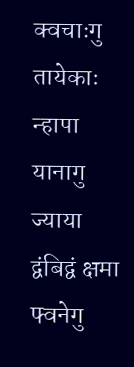क्वचाःगु तायेकाः न्हापा यानागु ज्याया द्वंबिद्वं क्षमा फ्वनेगु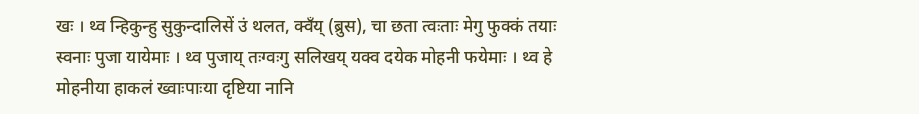खः । थ्व न्हिकुन्हु सुकुन्दालिसें उं थलत, क्वँय् (ब्रुस), चा छता त्वःताः मेगु फुक्कं तयाः स्वनाः पुजा यायेमाः । थ्व पुजाय् तःग्वःगु सलिखय् यक्व दयेक मोहनी फयेमाः । थ्व हे मोहनीया हाकलं ख्वाःपाःया दृष्टिया नानि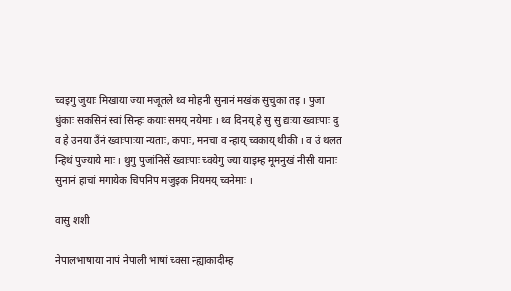च्वइगु जुयाः मिखाया ज्या मजूतले थ्व मोहनी सुनानं मखंक सुचुका तइ । पुजा धुंकाः सकसिनं स्वां सिन्हः कयाः समय् नयेमाः । थ्व दिनय् हे सु सु द्यःया ख्वाःपाः दु व हे उनया उँनं ख्वाःपाःया न्यताः, कपाः, मनचा व न्हाय् च्वकाय् थीकी । व उं थलत न्हिथं पुज्याये माः । थुगु पुजांनिसें ख्वाःपाः च्वयेगु ज्या याइम्ह मूमनुखं नीसी यानाः सुनानं हाचां मगायेक चिपनिप मजुइक नियमय् च्वनेमाः ।

वासु शशी

नेपालभाषाया नापं नेपाली भाषां च्वसा न्ह्याकादीम्ह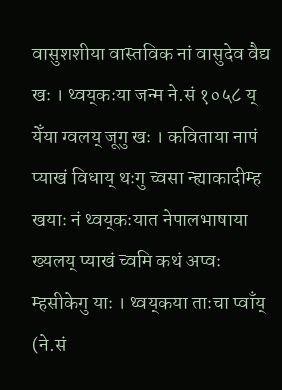वासुशशीया वास्तविक नां वासुदेव वैद्य खः । थ्वय्‌कःया जन्म ने.सं १०५८ य् येँया ग्वलय् जूगु खः । कविताया नापं प्याखं विधाय् थःगु च्वसा न्ह्याकादीम्ह खयाः नं थ्वय्‌कःयात नेपालभाषाया ख्यलय् प्याखं च्वमि कथं अप्वः म्हसीकेगु याः । थ्वय्‌कया ताःचा प्वाँय् (ने.सं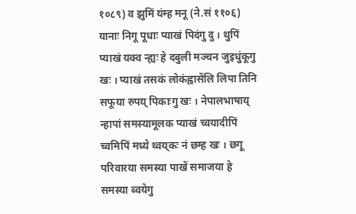१०८९) व झुमिं यंम्ह मनू (ने.सं ११०६) यानाः निगू पूधाः प्याखं पिदंगु दु । थुपिं प्याखं यक्व न्ह्यः हे दबुली मञ्चन जुइधुंकूगु खः । प्याखं तसकं लोकंह्वासेंलि लिपा तिनि सफूया रुपय् पिकाःगु खः । नेपालभाषाय् न्हापां समस्यामूलक प्याखं च्वयादीपिं च्वमिपिं मध्ये थ्वय्‌कः नं छम्ह खः । छगू परिवारया समस्या पाखें समाजया हे समस्या ब्वयेगु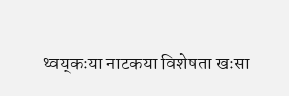थ्वय्‌कःया नाटकया विशेषता खःसा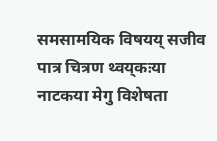समसामयिक विषयय् सजीव पात्र चित्रण थ्वय्‌कःया नाटकया मेगु विशेषता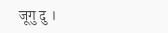जूगु दु ।